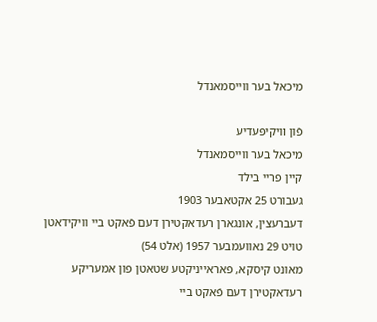מיכאל בער ווייסמאנדל

פֿון װיקיפּעדיע
מיכאל בער ווייסמאנדל
קיין פריי בילד
געבורט 25 אקטאבער 1903
דעברעצין, אונגארן רעדאקטירן דעם פֿאקט ביי וויקידאטן
טויט 29 נאוועמבער 1957 (אלט 54)
מאונט קיסקא, פאראייניקטע שטאטן פון אמעריקע רעדאקטירן דעם פֿאקט ביי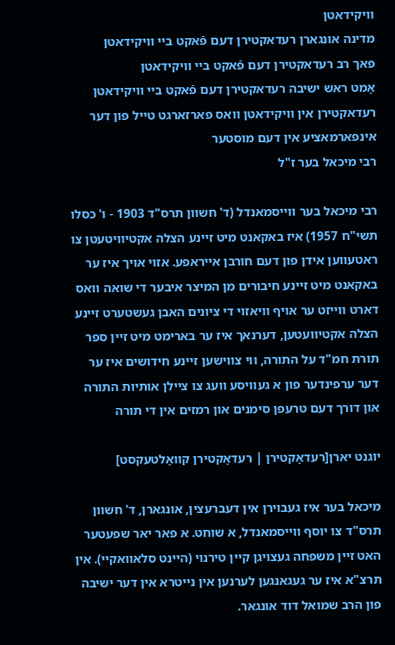וויקידאטן
מדינה אונגארן רעדאקטירן דעם פֿאקט ביי וויקידאטן
פאך רב רעדאקטירן דעם פֿאקט ביי וויקידאטן
אַמט ראש ישיבה רעדאקטירן דעם פֿאקט ביי וויקידאטן
רעדאקטירן אין וויקידאטן וואס פארזארגט טייל פון דער אינפארמאציע אין דעם מוסטער
רבי מיכאל בער ז"ל

רבי מיכאל בער ווייסמאנדל (ד' חשוון תרס"ד 1903 - ו' כסלו תשי"ח 1957) איז באקאנט מיט זיינע הצלה אקטיוויטעטן צו ראטעווען אידן פון דעם חורבן אייראפע. אזוי אויך איז ער באקאנט מיט זיינע חיבורים מן המיצר איבער די שואה וואס דארט ווייזט ער אויף וויאזוי די ציונים האבן געשטערט זיינע הצלה אקטיוועטען, דערנאך איז ער בארימט מיט זיין ספר תורת חמ"ד על התורה, ווי צווישען זיינע חידושים איז ער דער ערפינדער פון א געוויסע וועג צו ציילן אותיות התורה און דורך דעם טרעפן סימנים און רמזים אין די תורה

יוגנט יארן[רעדאַקטירן | רעדאַקטירן קוואַלטעקסט]

מיכאל בער איז געבוירן אין דעברעצין, אונגארן, ד' חשוון תרס"ד צו יוסף ווייסמאנדל, א שוחט. א פאר יאר שפעטער האט זיין משפחה געצויגן קיין טירנוי (היינט סלאוואקיי). אין תרצ"א איז ער געגאנגען לערנען אין נייטרא אין דער ישיבה פון הרב שמואל דוד אונגאר.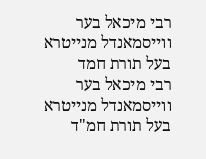רבי מיכאל בער ווייסמאנדל מנייטרא בעל תורת חמד
רבי מיכאל בער ווייסמאנדל מנייטרא בעל תורת חמ"ד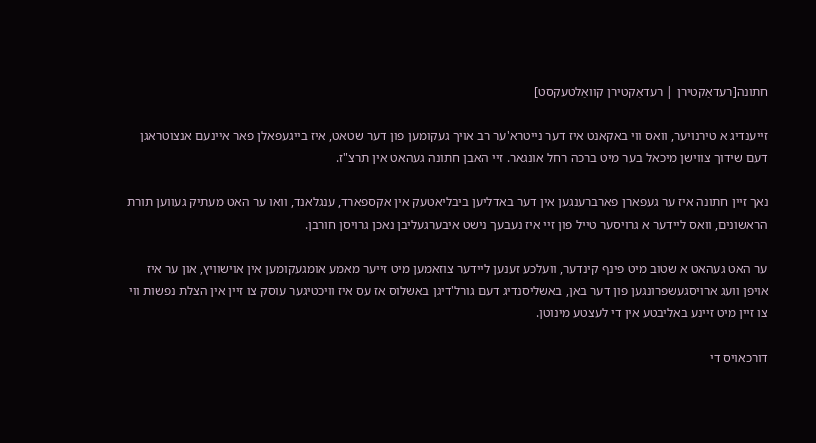חתונה[רעדאַקטירן | רעדאַקטירן קוואַלטעקסט]

זייענדיג א טירנויער, וואס ווי באקאנט איז דער נייטרא'ער רב אויך געקומען פון דער שטאט, איז בייגעפאלן פאר איינעם אנצוטראגן דעם שידוך צווישן מיכאל בער מיט ברכה רחל אונגאר. זיי האבן חתונה געהאט אין תרצ"ז.

נאך זיין חתונה איז ער געפארן פארברענגען אין דער באדליען ביבליאטעק אין אקספארד, ענגלאנד, וואו ער האט מעתיק געווען תורת הראשונים, וואס ליידער א גרויסער טייל פון זיי איז נעבעך נישט איבערגעליבן נאכן גרויסן חורבן.

ער האט געהאט א שטוב מיט פינף קינדער, וועלכע זענען ליידער צוזאמען מיט זייער מאמע אומגעקומען אין אוישוויץ, און ער איז אויפן וועג ארויסגעשפרונגען פון דער באן, באשליסנדיג דעם גורל'דיגן באשלוס אז עס איז וויכטיגער עוסק צו זיין אין הצלת נפשות ווי צו זיין מיט זיינע באליבטע אין די לעצטע מינוטן.

דורכאויס די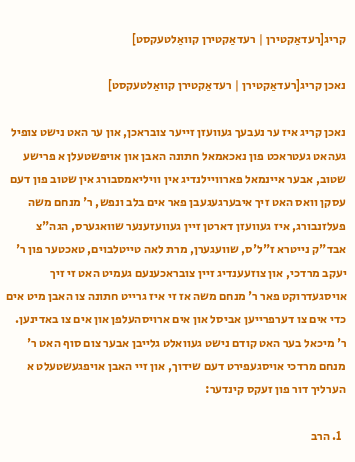קריג[רעדאַקטירן | רעדאַקטירן קוואַלטעקסט]

נאכן קריג[רעדאַקטירן | רעדאַקטירן קוואַלטעקסט]

נאכן קריג איז ער נעבעך געוועזן זייער צובראכן, און ער האט נישט צופיל געהאט געטראכט פון נאכאמאל חתונה האבן און אויפשטעלן א פרישע שטוב, אבער איינמאל פארוויילנדיג אין וויליאמסבורג אין שטוב פון דעם עסקן וואס האט זיך איבערגעגעבן פאר אים בלב ונפש, ר' מנחם משה פעלזנבורג, איז געוועזן דארטן זיין געוועזענער שוואגערס, הגה"צ אבד"ק נייטרא ז"ל'ס, שוועגערן, מרת לאה טייטלבוים, טאכטער פון ר' יעקב מרדכי, און צוזעענדיג זיין צובראכענעם געמיט האט זי זיך אויסגעדרוקט פאר ר' מנחם משה אז זי איז גרייט חתונה צו האבן מיט אים כדי אים צו דערפרייען אביסל און אים ארויסהעלפן און אים צו באדינען. ר' מיכאל בער האט קודם נישט געוואלט גלייבן אבער צום סוף האט ר' מנחם מרדכי אויסגעפירט דעם שידוך, און זיי האבן אויפגעשטעלט א הערליך דור פון זעקס קינדער:

  1. הרב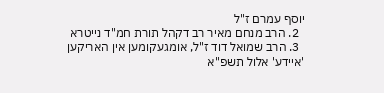יוסף עמרם ז"ל
  2. הרב מנחם מאיר רב דקהל תורת חמ"ד נייטרא
  3. הרב שמואל דוד ז"ל, אומגעקומען אין האריקען 'איידע' אלול תשפ"א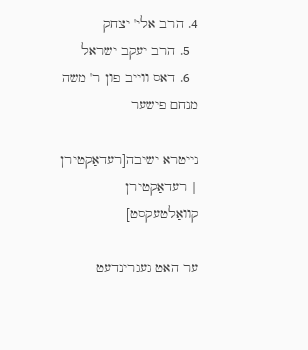4. הרב אלי' יצחק
  5. הרב יעקב ישראל
  6. דאס ווייב פון ר' משה מנחם פישער

נייטרא ישיבה[רעדאַקטירן | רעדאַקטירן קוואַלטעקסט]

ער האט געגרינדעט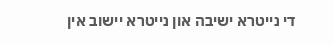די נייטרא ישיבה און נייטרא יישוב אין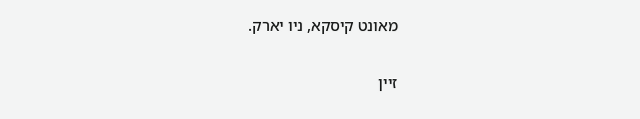מאונט קיסקא, ניו יארק.

זיין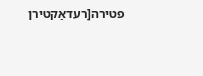פטירה[רעדאַקטירן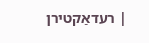| רעדאַקטירן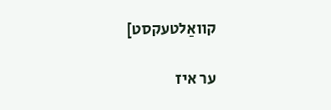קוואַלטעקסט]

ער איז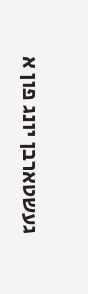געשטארבן יונג פון א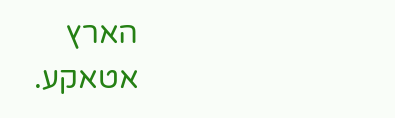הארץ אטאקע.